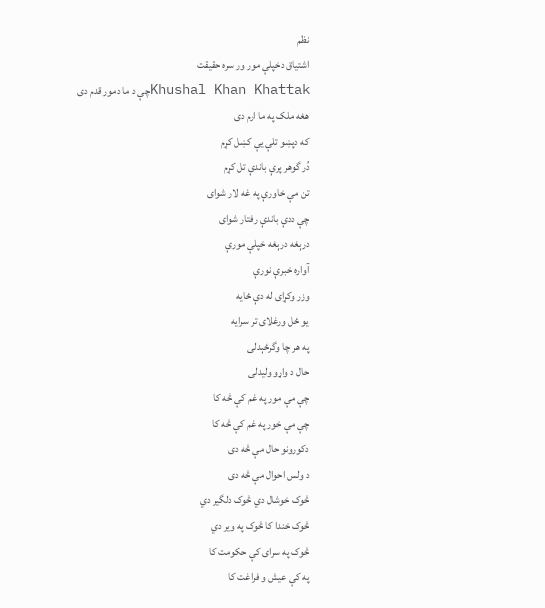نظم
اشتياق دخپلې مور ور سره حقيقت
Khushal Khan Khattakچې د ما دمور قدم دی
هغه ملک په ما ارم دی
که دپښو تلې يې کښل کړم
دُر گوهر پرې باندې تل کړم
تن مې خاورې په غه لار شوای
چې ددې باندې رفتار شوای
درېغه درېغه خپلې مورې
آواره خبرې نورې
وزر وکړای له دې ځايه
يو ځل ورغلای تر سرايه
په هر چا وگرځېدلی
حال د واړو وليدلی
چې مې مور په غم کې څه کا
چې مې خور په غم کې څه کا
دکورونو حال مې څه دی
د ولس احوال مې څه دی
څوک خوشال دي څوک دلگير دي
څوک خندا کا څوک په وير دي
څوک په سرای کې حکومت کا
په کې عيش و فراغت کا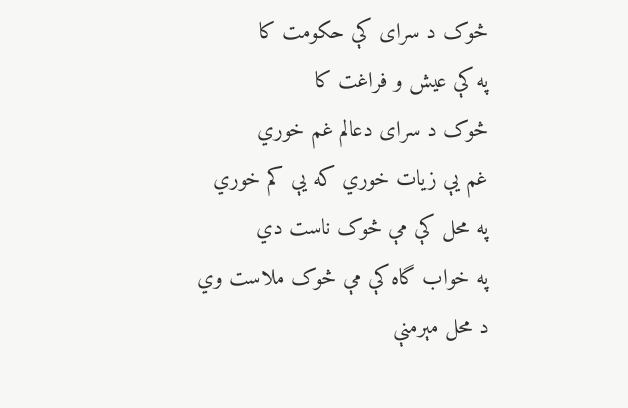څوک د سرای کې حکومت کا
په کې عيش و فراغت کا
څوک د سرای دعالم غم خوري
غم يې زيات خوري که يې کم خوري
په محل کې مې څوک ناست دي
په خواب گاه کې مې څوک ملاست وي
د محل مېرمنې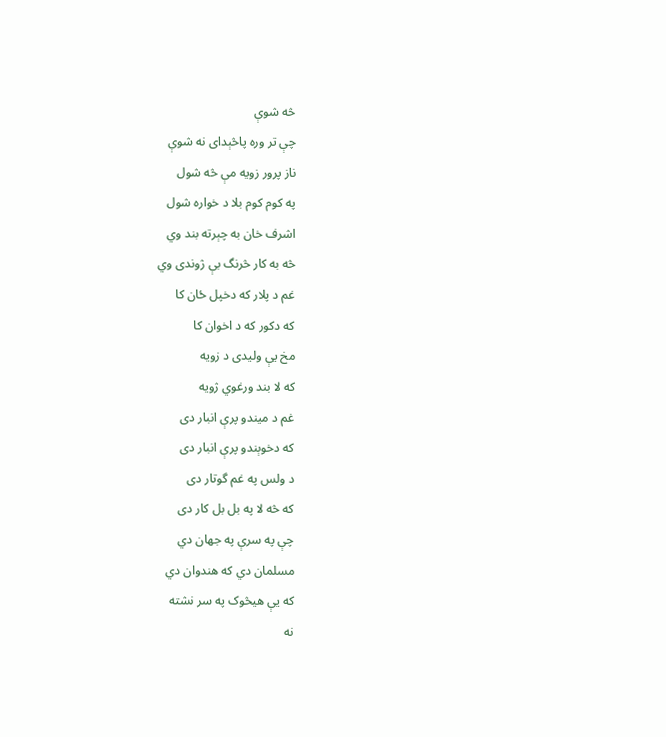څه شوې
چې تر وره پاڅېدای نه شوې
ناز پرور زويه مې څه شول
په کوم کوم بلا د خواره شول
اشرف خان به چېرته بند وي
څه به کار څرنگ بې ژوندی وي
غم د پلار که دخپل ځان کا
که دکور که د اخوان کا
مخ يې وليدی د زويه
که لا بند ورغوي ژويه
غم د ميندو پرې انبار دی
که دخوېندو پرې انبار دی
د ولس په غم گوتار دی
که څه لا په بل بل کار دی
چې په سرې په جهان دي
مسلمان دي که هندوان دي
که يې هيڅوک په سر نشته
نه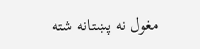مغول نه پښتانه شته